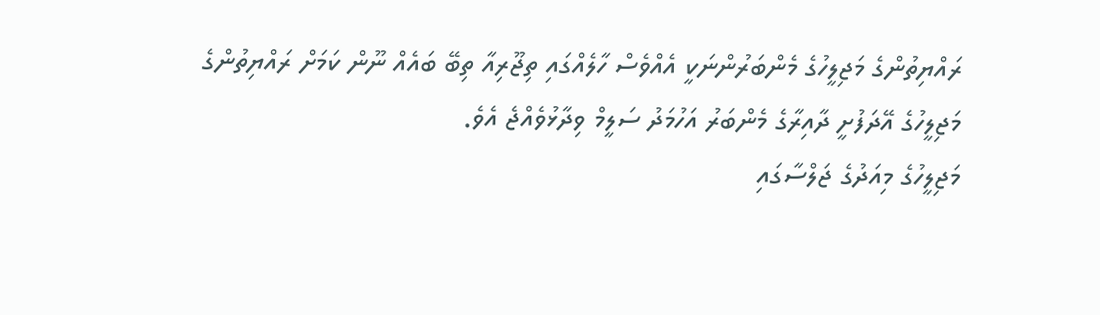ރައްޔިތުންގެ މަޖިލީހުގެ މެންބަރުންނަކީ އެއްވެސް ހާލެއްގައި ތިޖޫރިއާ ތިބޭ ބައެއް ނޫން ކަމަށް ރައްޔިތުންގެ މަޖިލީހުގެ އޭދަފުށީ ދާއިރާގެ މެންބަރު އަހުމަދު ސަލީމް ވިދާޅުވެއްޖެ އެވެ.
މަޖިލީހުގެ މިއަދުގެ ޖަލްސާގައި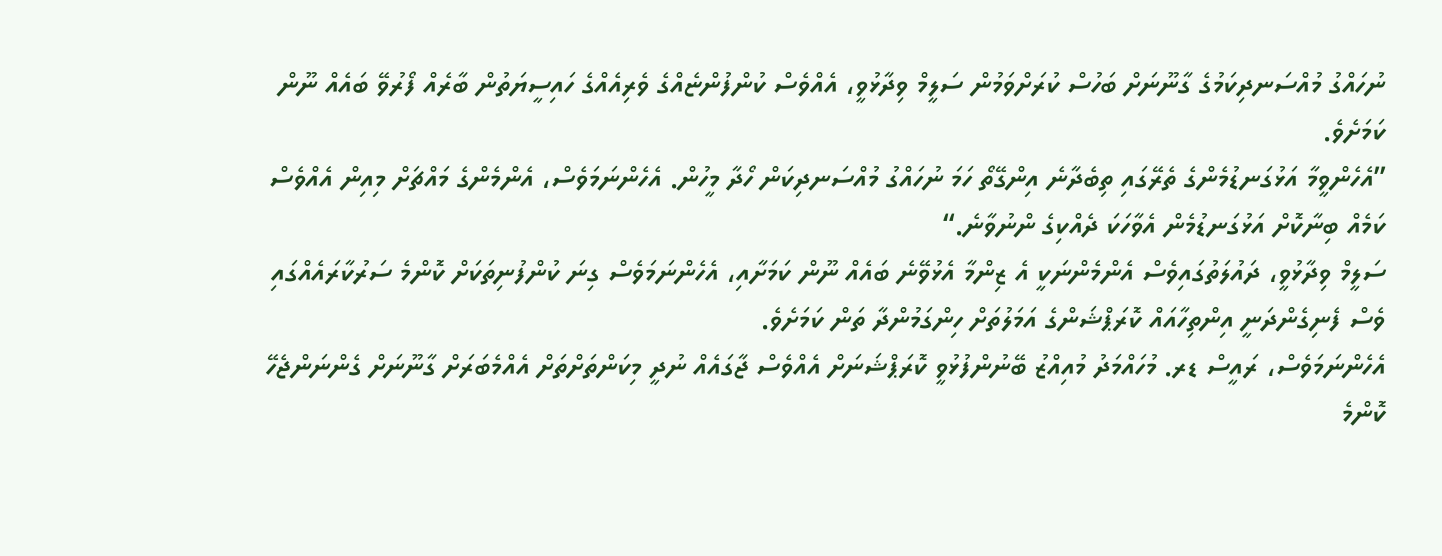ނުހައްގު މުއްސަނދިކަމުގެ ގާނޫނަށް ބަހުސް ކުރަށްވަމުން ސަލީމް ވިދާޅުވީ، އެއްވެސް ކުންފުންޏެއްގެ ވެރިއެއްގެ ހައިސީޔަތުން ބާރެއް ފޯރުވޭ ބައެއް ނޫން ކަމަށެވެ.
”އެހެންވީމާ އަޅުގަނޑުމެންގެ ތެރޭގައި ތިބެދާނެ އިންގޭތޯ ހަމަ ނުހައްގު މުއްސަނދިކަން ހޯދާ މީހުން. އެހެންނަމަވެސް، އެންމެންގެ މައްޗަށް މިއިން އެއްވެސް ކަމެއް ބިނާކޮށް އަޅުގަނޑުމެން އެވާހަކަ ދެއްކިގެ ންނުވާނެ.“
ސަލީމް ވިދާޅުވީ، ދައުލަތުގައިވެސް އެންމެންނަކީ އެ ޒިންމާ އެޅުވޭނެ ބައެއް ނޫން ކަމަށާއި، އެހެންނަމަވެސް ގިނަ ކުންފުނިތަކަށް ކޮންމެ ސަރުކާރައެއްގައި ވެސް ފެނިގެންދަނީ އިންތިހާއައް ކޮރަޕްޝަންގެ އަމަލުތަށް ހިންގަމުންދާ ތަން ކަމަށެވެ.
އެހެންނަމަވެސް، ރައީސް ޑރ. މުހައްމަދު މުއިއްޒު ބޭނުންފުޅުވީ ކޮރަޕްޝަނަށް އެއްވެސް ޖާގައެއް ނުދީ މިކަންތަށްތަށް އެއްމެބަރަށް ގާނޫނަށް ގެންނަންޖެހޭ ކޮންމެ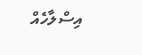އިސްލާހެއް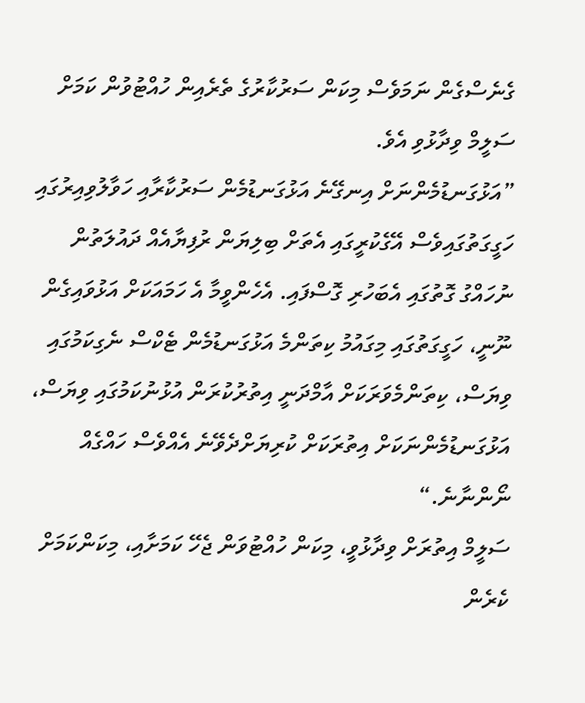ގެނެސްގެން ނަމަވެސް މިކަން ސަރުކާރުގެ ތެރެއިން ހުއްޓުވުން ކަމަށް ސަލީމް ވިދާޅުވި އެވެ.
”އަޅުގަނޑުމެންނަށް އިނގޭނެ އަޅުގަނޑުމެން ސަރުކާރާއި ހަވާލުވިއިރުގައި ހަގީގަތުގައިވެސް އޭގެކުރީގައި އެތަށް ބިލިޔަން ރުފިޔާއެއް ދައުލަތުން ނުހައްގު ގޮތުގައި އެބަހުރި ގޮސްފައި. އެހެންވީމާ އެ ހަމައަކަށް އަޅުވައިގެން ނޫނީ، ހަގީގަތުގައި މިގައުމު ކިތަންމެ އަޅުގަނޑުމެން ޓެކްސް ނެގިކަމުގައި ވިޔަސް، ކިތަންމެވަރަކަށް އާމްދަނީ އިތުރުކުރަން އުޅުނުކަމުގައި ވިޔަސް، އަޅުގަނޑުމެންނަކަށް އިތުރަކަށް ކުރިޔަށްދެވޭނެ އެއްވެސް ހައްގެއް ނޯންނާނެ.“
ސަލީމް އިތުރަށް ވިދާޅުވީ، މިކަން ހުއްޓުވަން ޖެހޭ ކަމަށާއި، މިކަންކަމަށް ކެރެން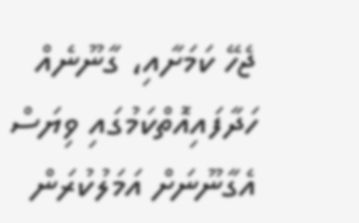ޖެހޭ ކަމަށާއި، ގާނޫނެއް ހަދާފައިއޮތްކަމުގައި ވިޔަސް އެގާނޫނަށް އަމަލުކުރަން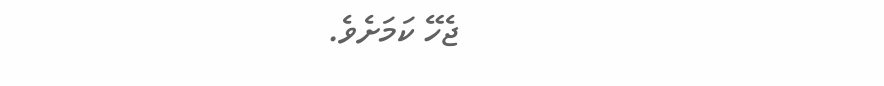ޖެހޭ ކަމަށެވެ.